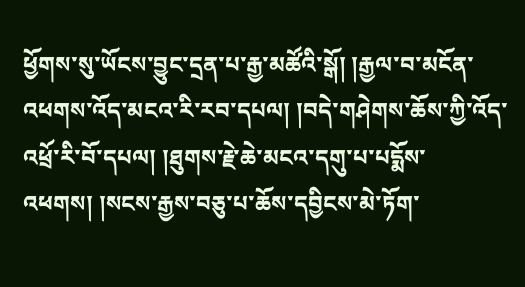ཕྱོགས་སུ་ཡོངས་བྱུང་དྲན་པ་རྒྱ་མཚོའི་སྒོ། །རྒྱལ་བ་མངོན་འཕགས་འོད་མངའ་རི་རབ་དཔལ། །བདེ་གཤེགས་ཆོས་ཀྱི་འོད་འཕྲོ་རི་བོ་དཔལ། །ཐུགས་རྗེ་ཆེ་མངའ་དགུ་པ་པདྨོས་འཕགས། །སངས་རྒྱས་བཅུ་པ་ཆོས་དབྱིངས་མེ་ཏོག་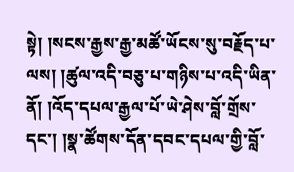སྟེ། །སངས་རྒྱས་རྒྱ་མཚོ་ཡོངས་སུ་བརྗོད་པ་ལས། །ཚུལ་འདི་བཅུ་པ་གཉིས་པ་འདི་ཡིན་ནོ། །འོད་དཔལ་རྒྱལ་པོ་ཡེ་ཤེས་བློ་གྲོས་དང་། །སྣ་ཚོགས་དོན་དབང་དཔལ་གྱི་བློ་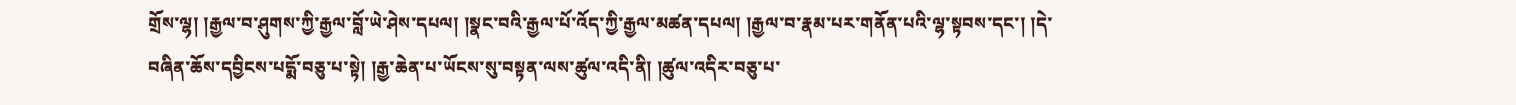གྲོས་ལྷ། །རྒྱལ་བ་ཤུགས་ཀྱི་རྒྱལ་བློ་ཡེ་ཤེས་དཔལ། །སྣང་བའི་རྒྱལ་པོ་འོད་ཀྱི་རྒྱལ་མཚན་དཔལ། །རྒྱལ་བ་རྣམ་པར་གནོན་པའི་ལྷ་སྟབས་དང་། །དེ་བཞིན་ཆོས་དབྱིངས་པདྨོ་བཅུ་པ་སྟེ། །རྒྱ་ཆེན་པ་ཡོངས་སུ་བསྟན་ལས་ཚུལ་འདི་ནི། །ཚུལ་འདིར་བཅུ་པ་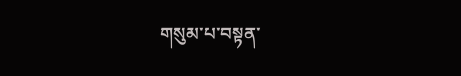གསུམ་པ་བསྟན་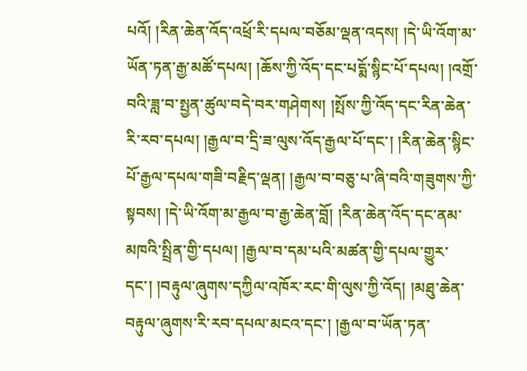པའོ། །རིན་ཆེན་འོད་འཕྲོ་རི་དཔལ་བཅོམ་ལྡན་འདས། །དེ་ཡི་འོག་མ་ཡོན་ཏན་རྒྱ་མཚོ་དཔལ། །ཆོས་ཀྱི་འོད་དང་པདྨོ་སྙིང་པོ་དཔལ། །འགྲོ་བའི་ཟླ་བ་སྤྱན་ཚུལ་བདེ་བར་གཤེགས། །སྤོས་ཀྱི་འོད་དང་རིན་ཆེན་རི་རབ་དཔལ། །རྒྱལ་བ་དྲི་ཟ་ལུས་འོད་རྒྱལ་པོ་དང་། །རིན་ཆེན་སྙིང་པོ་རྒྱལ་དཔལ་གཟི་བརྗིད་ལྡན། །རྒྱལ་བ་བཅུ་པ་ཞི་བའི་གཟུགས་ཀྱི་སྟབས། །དེ་ཡི་འོག་མ་རྒྱལ་བ་རྒྱ་ཆེན་བློ། །རིན་ཆེན་འོད་དང་ནམ་མཁའི་སྤྲིན་གྱི་དཔལ། །རྒྱལ་བ་དམ་པའི་མཚན་གྱི་དཔལ་གྱུར་དང་། །བརྟུལ་ཞུགས་དཀྱིལ་འཁོར་རང་གི་ལུས་ཀྱི་འོད། །མཐུ་ཆེན་བརྟུལ་ཞུགས་རི་རབ་དཔལ་མངའ་དང་། །རྒྱལ་བ་ཡོན་ཏན་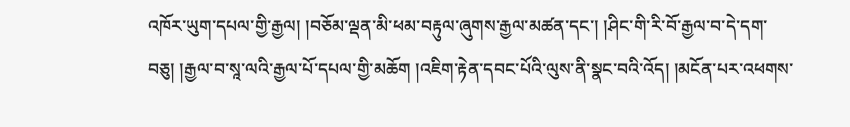འཁོར་ཡུག་དཔལ་གྱི་རྒྱལ། །བཅོམ་ལྡན་མི་ཕམ་བརྟུལ་ཞུགས་རྒྱལ་མཚན་དང་། །ཤིང་གི་རི་བོ་རྒྱལ་བ་དེ་དག་བཅུ། །རྒྱལ་བ་སཱ་ལའི་རྒྱལ་པོ་དཔལ་གྱི་མཆོག །འཇིག་རྟེན་དབང་པོའི་ལུས་ནི་སྣང་བའི་འོད། །མངོན་པར་འཕགས་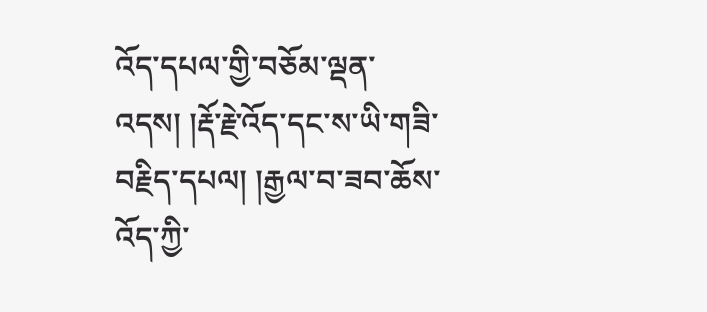འོད་དཔལ་གྱི་བཅོམ་ལྡན་འདས། །རྡོ་རྗེ་འོད་དང་ས་ཡི་གཟི་བརྗིད་དཔལ། །རྒྱལ་བ་ཟབ་ཆོས་འོད་ཀྱི་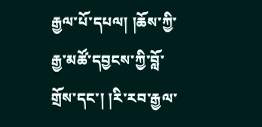རྒྱལ་པོ་དཔལ། །ཆོས་ཀྱི་རྒྱ་མཚོ་དབྱངས་ཀྱི་བློ་གྲོས་དང་། །རི་རབ་རྒྱལ་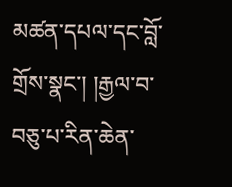མཚན་དཔལ་དང་བློ་གྲོས་སྣང་། །རྒྱལ་བ་བཅུ་པ་རིན་ཆེན་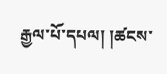རྒྱལ་པོ་དཔལ། །ཚངས་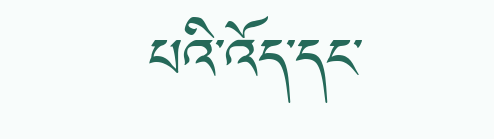པའི་འོད་དང་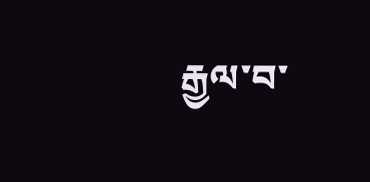རྒྱལ་བ་